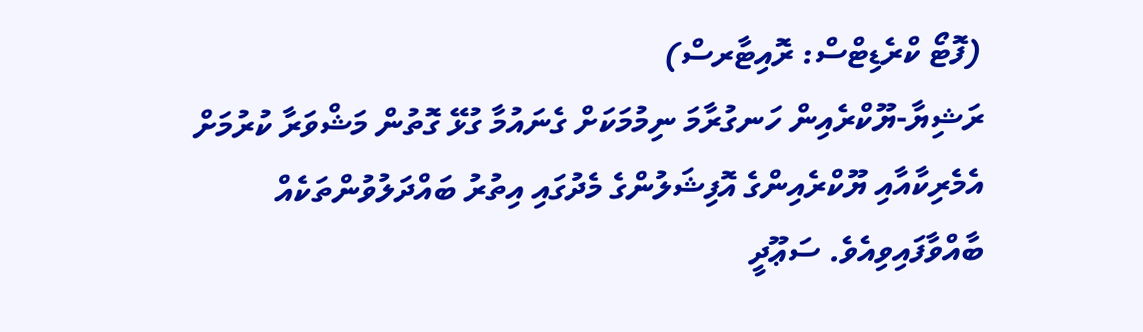(ފޮޓޯ ކްރެޑިޓްސް: ރޮއިޓާރސް)
ރަޝިޔާ-ޔޫކްރެއިން ހަނގުރާމަ ނިމުމަކަށް ގެނައުމާ ގުޅޭ ގޮތުން މަޝްވަރާ ކުރުމަށް އެމެރިކާއާއި ޔޫކްރެއިންގެ އޮފިޝަލުންގެ މެދުގައި އިތުރު ބައްދަލުވުންތަކެއް ބާއްވާފައިވިއެވެ. ސަޢޫދީ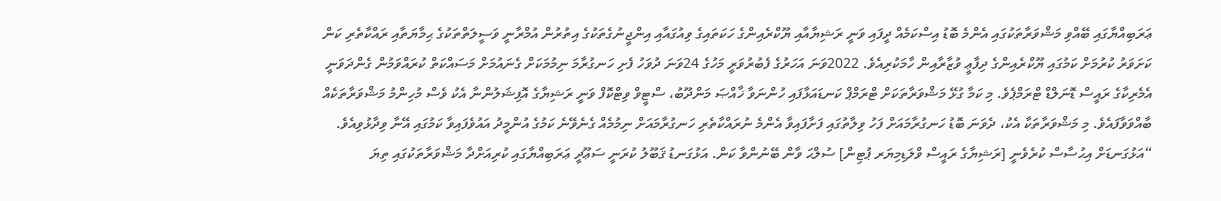ޢަރަބިއްޔާގައި ބޭއްވި މަޝްވަރާތަކުގައި އެންމެ ބޮޑު އިސްކަމެއް ދީފައި ވަނީ ރަޝިޔާއާއި ޔޫކްރެއިންގެ ހަކަތައިގެ ވިއުގައާއި އިންޖީނުގެތަކުގެ އިތުރުން އުމްރާނީ ވަސީލަތްތަކުގެ ޙިމާޔަތާއި ރައްކާތެރި ކަން ކަށަވަރު ކުރުމަށް ކަމުގައި ޔޫކްރެއިންގެ ދިފާޢީ ވުޒާރާއިން ހާމަކުރިއެވެ. 2022ވަނަ އަހަރުގެ ފެބުރުވަރީ މަހުގެ 24ވަނަ ދުވަހު ފެށި ހަނގުރާމަ ނިމުމަކަށް ގެނައުމަށް މަސައްކަތް ކުރައްވަމުން ގެންދަވަނީ އެމެރިކާގެ ރައީސް ޑޮނަލްޑް ޓްރަމްޕެވެ. މި ކަމާ ގުޅޭ މަޝްވަރާތަކަށް ޓްރަމްޕް ކަނޑައަޅާފައި ހުންނަވާ ޚާއްޞަ މަންދޫބު، ސްޓީވް ވިޓްކޮފް ވަނީ ރަޝިޔާގެ އޮފިޝަލުންނާ އެކު ވެސް މުހިންމު މަޝްވަރާތަކެއް ބާއްވަވާފައެވެ. މި މަޝްވަރާތަކާ އެކު، ދެވަނަ ބޮޑު ހަނގުރާމައަށް ފަހު ވިލާތުގައި ފަށާފައިވާ އެންމެ ނުރައްކާތެރި ހަނގުރާމައަށް ނިމުމެއް ގެނެވޭނެ ކަމުގެ އުންމީދު އައުވެފައިވާ ކަމުގައި އޭނާ ވިދާޅުވިއެވެ.
“އަޅުގަނޑަށް އިޙުސާސް ކުރެވެނީ [ރަޝިޔާގެ ރައީސް ވްލަޑިމިޔަރ ޕުޓިން] ސުލްޙަ ވާން ބޭނުންވާ ކަން. އަޅުގަނޑު ޤަބޫލު ކުރަނީ ސަޢޫދީ ޢަރަބިއްޔާގައި ކުރިއަށްދާ މަޝްވަރާތަކުގައި ތިޔަ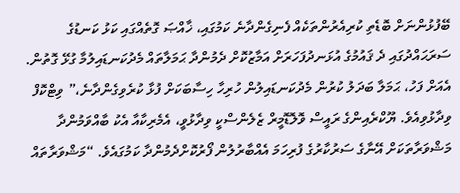ބޭފުޅުންނަށް ބޮޑެތި ކުރިއެރުންތަކެއް ފެނިގެންދާނެ ކަމުގައި، ޚާއްޞަ ގޮތެއްގައި ކަޅު ކަނޑުގެ ސަރަޙައްދުގައި ދެ ޤައުމުގެ އުޅަނދުފަހަރަށް އަމާޒުކޮށް ދެމުންދާ ޙަމަލާތައް މެދުކަނޑައިލުމާ ގުޅޭ ގޮތުން. އެއަށް ފަހު، ޙަމަލާ ބަދަލު ކުރުން މެދުކަނޑައިލުން ހުރިހާ ހިސާބަކަށް ފުޅާ ކުރެވިގެންދާނެ،” ވިޓްކޮފް ވިދާޅުވިއެވެ. ޔޫކްރެއިންގެ ރައީސް ވޮލޮޑޮމީރް ޒެލެންސްކީ ވިދާޅުވީ، އެމެރިކާއާ އެކު ބާއްވަމުންދާ މަޝްވަރާތަކަށް އޭނާގެ ސަރުކާރުގެ ފުރިހަމަ އެއްބާރުލުން ފޯރުކޮށްދެމުންދާ ކަމުގައެވެ. “މަޝްވަރާތައް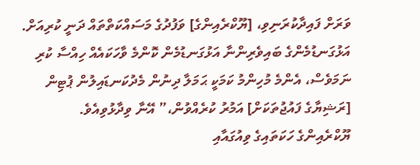ވަރަށް ފައިދާކުރަނިވި، [ޔޫކްރެއިންގެ] ވަފުދުގެ މަސައްކަތްތައް ދަނީ ކުރިއަށް. އަޅުގަނޑުމެންގެ ބައިވެރިންނާ އަޅުގަނޑުމެން ކޮންމެ ވާހަކައެއް ހިއްސާ ކުރި ނަމަވެސް، އެންމެ މުހިންމު ކަމަކީ ޙަމަލާ ދިނުން މެދުކަނޑައިލުން ޕުޓިން [ރަޝިޔާގެ ފައުޖުތަކަށް] އަމުރު ކުރެއްވުން،” އޭނާ ވިދާޅުވިއެވެ.
ޔޫކްރެއިންގެ ހަކަތައިގެ ވިއުގައާއި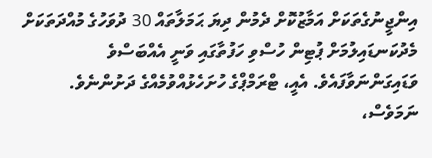އިންޖީނުގެތަކަށް އަމާޒުކޮށް ދެމުން ދިޔަ ޙަމަލާތައް 30 ދުވަހުގެ މުއްދަތަކަށް މެދުކަނޑައިލުމަށް ޕުޓިން ހުސްވި ހަފުތާގައި ވަނީ އެއްބަސްވެ ވަޑައިގަންނަވާފައެވެ. އެއީ، ޓްރަމްޕްގެ ހުށަހެޅުއްވުމެއްގެ ދަށުންނެވެ. ނަމަވެސް،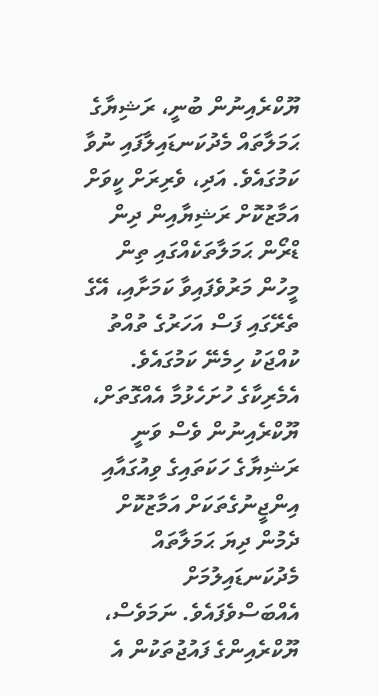ޔޫކްރެއިނުން ބުނީ، ރަޝިޔާގެ ޙަމަލާތައް މެދުކަނޑައިލާފައި ނުވާ ކަމުގައެވެ. އަދި، ވެރިރަށް ކީވަށް އަމާޒުކޮށް ރަޝިޔާއިން ދިން ޑްރޯން ޙަމަލާތަކެއްގައި ތިން މީހުން މަރުވެފައިވާ ކަމަށާއި، އޭގެ ތެރޭގައި ފަސް އަހަރުގެ ތުއްތު ކުއްޖަކު ހިމެނޭ ކަމުގައެވެ. އެމެރިކާގެ ހުށަހެޅުމާ އެއްގޮތަށް، ޔޫކްރެއިނުން ވެސް ވަނީ ރަޝިޔާގެ ހަކަތައިގެ ވިއުގައާއި އިންޖީނުގެތަކަށް އަމާޒުކޮށް ދެމުން ދިޔަ ޙަމަލާތައް މެދުކަނޑައިލުމަށް އެއްބަސްވެފައެވެ. ނަމަވެސް، ޔޫކްރެއިންގެ ފައުޖުތަކުން އެ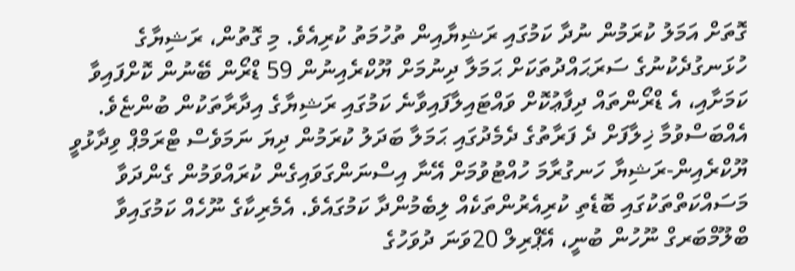ގޮތަށް އަމަލު ކުރަމުން ނުދާ ކަމުގައި ރަޝިޔާއިން ތުހުމަތު ކުރިއެވެ. މި ގޮތުން، ރަޝިޔާގެ ހުޅަނގުދެކުނުގެ ސަރަޙައްދުތަކަށް ޙަމަލާ ދިނުމަށް ޔޫކްރެއިނުން 59 ޑްރޯން ބޭނުން ކޮށްފައިވާ ކަމަށާއި، އެ ޑްރޯންތައް ދިފާޢުކޮށް ވައްޓައިލާފައިވާނެ ކަމުގައި ރަޝިޔާގެ އިދާރާތަކުން ބުންޏެވެ.
އެއްބަސްވުމާ ޚިލާފަށް ދެ ފަރާތުގެ ދެމެދުގައި ޙަމަލާ ބަދަލު ކުރަމުން ދިޔަ ނަމަވެސް ޓްރަމްޕް ވިދާޅުވީ ޔޫކްރެއިން-ރަޝިޔާ ހަނގުރާމަ ހުއްޓުވުމަށް އޭނާ އިސްނަންގަވައިގެން ކުރައްވަމުން ގެންދަވާ މަސައްކަތްތަކުގައި ބޮޑެތި ކުރިއެރުންތަކެއް ލިބެމުންދާ ކަމުގައެވެ. އެމެރިކާގެ ނޫހެއް ކަމުގައިވާ ބްލޫމްބަރގް ނޫހުން ބުނީ، އޭޕްރިލް 20ވަނަ ދުވަހުގެ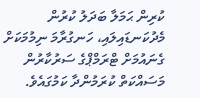ކުރިން ޙަމަލާ ބަދަލު ކުރުން މެދުކަނޑައިލައި، ހަނގުރާމަ ނިމުމަކަށް ގެނައުމަށް ޓްރަމްޕްގެ ސަރުކާރުން މަސައްކަތް ކުރަމުންދާ ކަމުގައެވެ.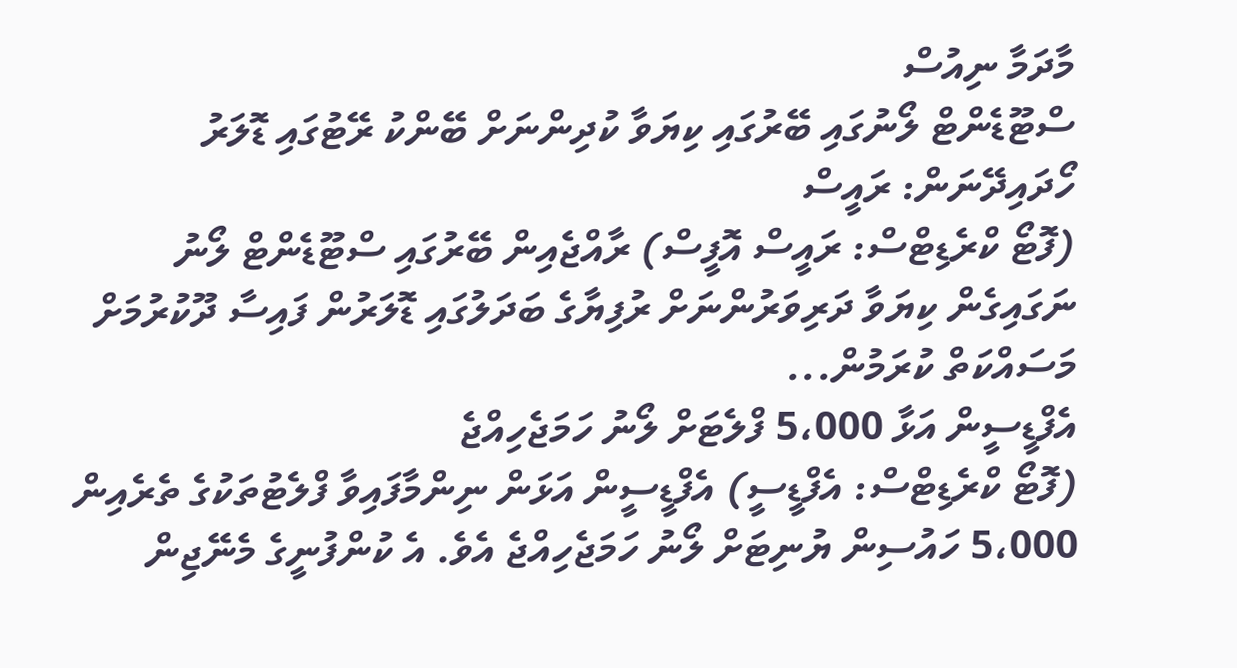މާދަމާ ނިއުސް
ސްޓޫޑެންޓް ލޯނުގައި ބޭރުގައި ކިޔަވާ ކުދިންނަށް ބޭންކު ރޭޓުގައި ޑޮލަރު ހޯދައިދޭނަން: ރައީސް
(ފޮޓޯ ކްރެޑިޓްސް: ރައީސް އޮފީސް) ރާއްޖެއިން ބޭރުގައި ސްޓޫޑެންޓް ލޯނު ނަގައިގެން ކިޔަވާ ދަރިވަރުންނަށް ރުފިޔާގެ ބަދަލުގައި ޑޮލަރުން ފައިސާ ދޫކުރުމަށް މަސައްކަތް ކުރަމުން...
އެފްޑީސީން އަޅާ 5،000 ފްލެޓަށް ލޯނު ހަމަޖެހިއްޖެ
(ފޮޓޯ ކްރެޑިޓްސް: އެފްޑީސީ) އެފްޑީސީން އަޅަން ނިންމާފައިވާ ފްލެޓުތަކުގެ ތެރެއިން 5،000 ހައުސިން ޔުނިޓަށް ލޯނު ހަމަޖެހިއްޖެ އެވެ. އެ ކުންފުނީގެ މެނޭޖިން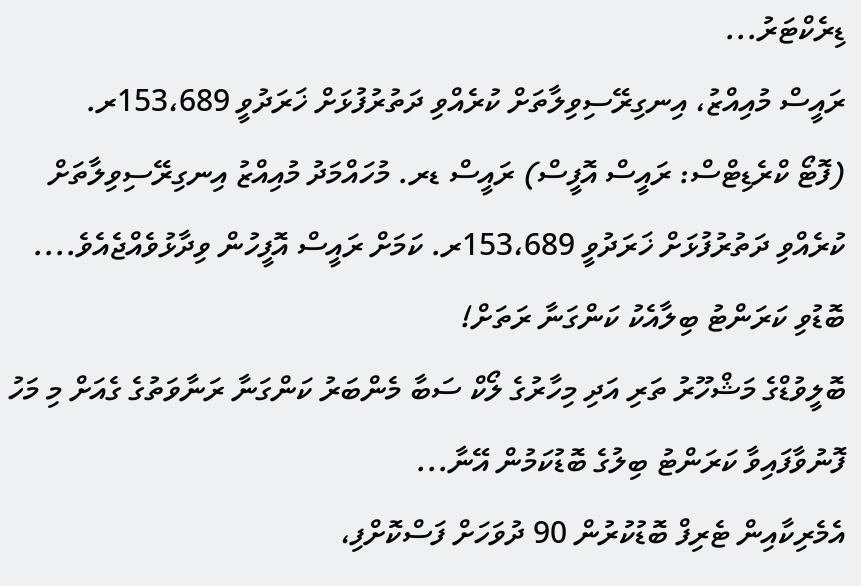ޑިރެކްޓަރު...
ރައީސް މުއިއްޒު، އިނގިރޭސިވިލާތަށް ކުރެއްވި ދަތުރުފުޅަށް ޚަރަދުވީ 153،689ރ.
(ފޮޓޯ ކްރެޑިޓްސް: ރައީސް އޮފީސް) ރައީސް ޑރ. މުހައްމަދު މުއިއްޒު އިނގިރޭސިވިލާތަށް ކުރެއްވި ދަތުރުފުޅަށް ޚަރަދުވީ 153،689ރ. ކަމަށް ރައީސް އޮފީހުން ވިދާޅުވެއްޖެއެވެ....
ބޮޑުވި ކަރަންޓު ބިލާއެކު ކަންގަނާ ރަތަށް!
ބޮލީވުޑްގެ މަޝްހޫރު ތަރި އަދި މިހާރުގެ ލޯކް ސަބާ މެންބަރު ކަންގަނާ ރަނާވަތުގެ ގެއަށް މި މަހު ފޮނުވާފައިވާ ކަރަންޓު ބިލުގެ ބޮޑުކަމުން އޭނާ...
އެމެރިކާއިން ޓެރިފް ބޮޑުކުރުން 90 ދުވަހަށް ފަސްކޮށްފި،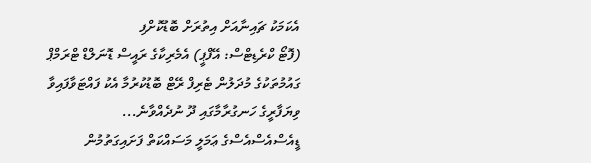އެކަމަކު ޗައިނާއަށް އިތުރަށް ބޮޑުކޮށްފި
(ފޮޓޯ ކްރެޑިޓްސް: އޭފްޕީ) އެމެރިކާގެ ރައީސް ޑޮނަލްޑް ޓްރަމްޕް ގައުމުތަކުގެ މުދަލުން ޓެރިފް ރޭޓް ބޮޑުކުރުމާ އެކު ފައްޓަވާފައިވާ ވިޔަފާރީގެ ހަނގުރާމާގައި ދޫ ނުދެއްވާނެ...
ޑީއެސްއެސްއެސްގެ ޢަމަލީ މަސައްކަތް ފަށައިގަތުމުން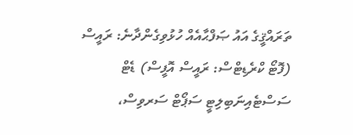ތަރައްޤީގެ އައު ޞަފްޙާއެއް ހުޅުވިގެންދާނެ: ރައީސް
(ފޮޓޯ ކްރެޑިޓްސް: ރައީސް އޮފީސް) ޑެޓް ސަސްޓެއިނަބިލިޓީ ސަޕޯޓް ސަރވިސް،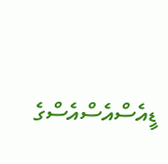ޑީއެސްއެސްއެސްގެ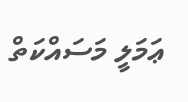ޢަމަލީ މަސައްކަތް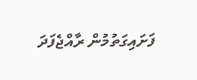ފަށައިގަތުމުން ރާއްޖެފަދަ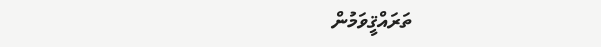ތަރައްޤީވަމުން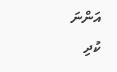އަންނަ ކުދި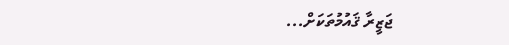ޖަޒީރާ ޤައުމުތަކަށް...